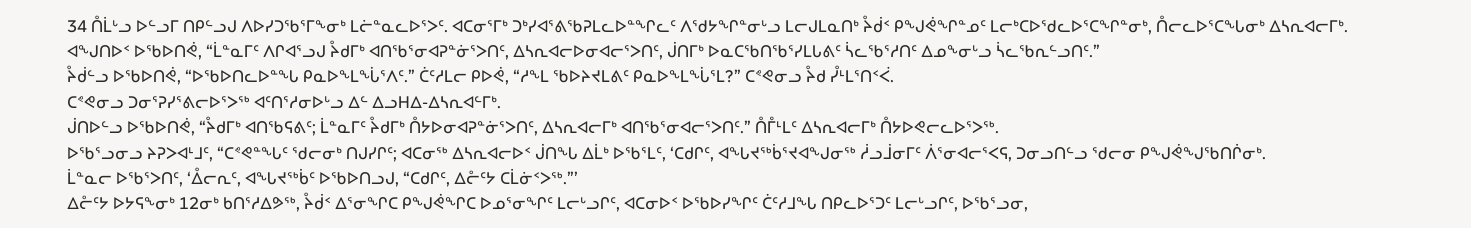34 ᑍᒫᒡᓗ ᐅᓪᓗᒥ ᑎᑭᓪᓗᒍ ᐱᐅᓯᑐᖃᕐᒥᖕᓂᒃ ᒪᓖᓐᓇᓚᐅᕐᐳᑦ. ᐊᑕᓂᕐᒥᒃ ᑐᒃᓯᐊᕐᕕᖃᕈᒪᓚᐅᓐᖏᓚᑦ ᐱᖁᔭᖏᓐᓂᒡᓗ ᒪᓕᒍᒪᓇᑎᒃ ᔧᑰᑉ ᑭᖑᕚᖏᓐᓄᑦ ᒪᓕᒃᑕᐅᖁᓚᐅᕐᑕᖏᓐᓂᒃ, ᑍᓕᓚᐅᕐᑕᖓᓂᒃ ᐃᓴᕆᐊᓕᒥᒃ.
ᐊᖑᑎᐅᑉ ᐅᖃᐅᑎᕚ, “ᒫᓐᓇᒥᑦ ᐱᒋᐊᕐᓗᒍ ᔧᑯᒥᒃ ᐊᑎᖃᕐᓂᐊᕈᓐᓃᕐᐳᑎᑦ, ᐃᓴᕆᐊᓕᐅᓂᐊᓕᕐᐳᑎᑦ, ᒎᑎᒥᒃ ᐅᓇᑕᖃᑎᖃᕐᓯᒪᒐᕕᑦ ᓵᓚᖃᕐᓱᑎᑦ ᐃᓄᖕᓂᒡᓗ ᓵᓚᖃᕆᓪᓗᑎᑦ.”
ᔧᑰᓪᓗ ᐅᖃᐅᑎᕚ, “ᐅᖃᐅᑎᓚᐅᓐᖓ ᑭᓇᐅᖕᒪᖔᕐᐱᑦ.” ᑖᑦᓱᒪᓕ ᑭᐅᕚ, “ᓱᖕᒪ ᖃᐅᔨᔪᒪᕕᑦ ᑭᓇᐅᖕᒪᖔᕐᒪ?” ᑕᕝᕙᓂᓗ ᔧᑯ ᓮᒻᒪᕐᑎᑉᐹ.
ᑕᕝᕙᓂᓗ ᑐᓂᕐᕈᓯᕐᕕᓕᐅᕐᐳᖅ ᐊᑦᑎᕐᓱᓂᐅᒡᓗ ᐃᓪ ᐃᓗᕼᐃ-ᐃᓴᕆᐊᓪᒥᒃ.
ᒎᑎᐅᓪᓗ ᐅᖃᐅᑎᕚ, “ᔧᑯᒥᒃ ᐊᑎᖃᕋᕕᑦ; ᒫᓐᓇᒥᑦ ᔧᑯᒥᒃ ᑍᔭᐅᓂᐊᕈᓐᓃᕐᐳᑎᑦ, ᐃᓴᕆᐊᓕᒥᒃ ᐊᑎᖃᕐᓂᐊᓕᕐᐳᑎᑦ.” ᑍᒤᒻᒪᑦ ᐃᓴᕆᐊᓕᒥᒃ ᑍᔭᐅᕙᓕᓚᐅᕐᐳᖅ.
ᐅᖃᕐᓗᓂᓗ ᔨᕈᐳᐊᒻᒧᑦ, “ᑕᕝᕙᓐᖓᑦ ᖁᓕᓂᒃ ᑎᒍᓯᒋᑦ; ᐊᑕᓂᖅ ᐃᓴᕆᐊᓕᐅᑉ ᒎᑎᖓ ᐃᒫᒃ ᐅᖃᕐᒪᑦ, ‘ᑕᑯᒋᑦ, ᐊᖓᔪᖅᑳᕐᔪᐊᖑᓂᖅ ᓲᓗᒨᓂᒥᑦ ᐲᕐᓂᐊᓕᕐᐸᕋ, ᑐᓂᓗᑎᓪᓗ ᖁᓕᓂ ᑭᖑᕚᖑᖃᑎᒌᓂᒃ.
ᒫᓐᓇᓕ ᐅᖃᕐᐳᑎᑦ, ‘ᐂᓕᕆᑦ, ᐊᖓᔪᖅᑳᑦ ᐅᖃᐅᑎᓗᒍ, “ᑕᑯᒋᑦ, ᐃᓔᑦᔭ ᑕᒫᓃᑉᐳᖅ.”’
ᐃᓔᑦᔭ ᐅᔭᕋᖕᓂᒃ 12ᓂᒃ ᑲᑎᕐᓱᐃᕗᖅ, ᔧᑰᑉ ᐃᕐᓂᖏᑕ ᑭᖑᕚᖏᑕ ᐅᓄᕐᓂᖏᑦ ᒪᓕᒡᓗᒋᑦ, ᐊᑕᓂᐅᑉ ᐅᖃᐅᓯᖏᑦ ᑖᑦᓱᒧᖓ ᑎᑭᓚᐅᕐᑐᑦ ᒪᓕᒡᓗᒋᑦ, ᐅᖃᕐᓗᓂ,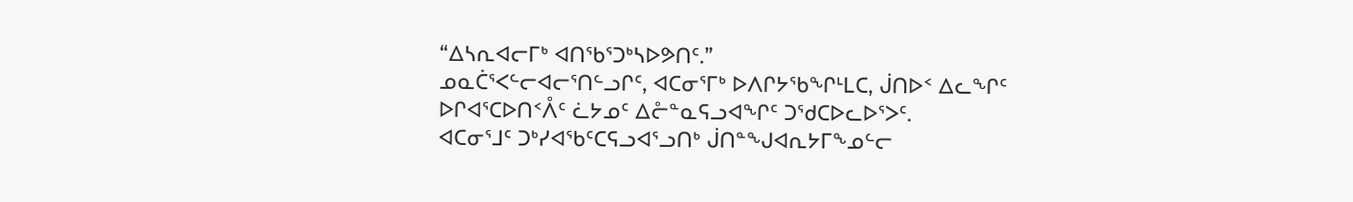“ᐃᓴᕆᐊᓕᒥᒃ ᐊᑎᖃᕐᑐᒃᓴᐅᕗᑎᑦ.”
ᓄᓇᑖᕐᐸᓪᓕᐊᓕᕐᑎᓪᓗᒋᑦ, ᐊᑕᓂᕐᒥᒃ ᐅᐱᒋᔭᖃᖏᒻᒪᑕ, ᒎᑎᐅᑉ ᐃᓚᖏᑦ ᐅᒋᐊᕐᑕᐅᑎᑉᐰᑦ ᓛᔭᓄᑦ ᐃᓔᓐᓇᕋᓗᐊᖏᑦ ᑐᖁᑕᐅᓚᐅᕐᐳᑦ.
ᐊᑕᓂᕐᒧᑦ ᑐᒃᓯᐊᖃᑦᑕᕋᓗᐊᕐᓗᑎᒃ ᒎᑎᓐᖑᐊᕆᔭᒥᖕᓄᓪᓕ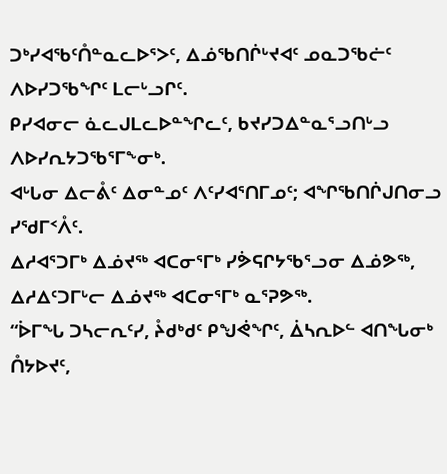ᑐᒃᓯᐊᖃᑦᑍᓐᓇᓚᐅᕐᐳᑦ, ᐃᓅᖃᑎᒌᒡᔪᐊᑦ ᓄᓇᑐᖃᓖᑦ ᐱᐅᓯᑐᖃᖏᑦ ᒪᓕᒡᓗᒋᑦ.
ᑭᓯᐊᓂᓕ ᓈᓚᒍᒪᓚᐅᓐᖏᓚᑦ, ᑲᔪᓯᑐᐃᓐᓇᕐᓗᑎᒡᓗ ᐱᐅᓯᕆᔭᑐᖃᕐᒥᖕᓂᒃ.
ᐊᒡᒐᓂ ᐃᓕᕔᑦ ᐃᓂᓐᓄᑦ ᐱᑦᓯᐊᕐᑎᒥᓄᑦ; ᐊᖏᖃᑎᒌᒍᑎᓂᓗ ᓯᖁᒥᑉᐰᑦ.
ᐃᓱᐊᕐᑐᒥᒃ ᐃᓅᔪᖅ ᐊᑕᓂᕐᒥᒃ ᓯᕘᕋᒋᔭᖃᕐᓗᓂ ᐃᓅᕗᖅ, ᐃᓱᐃᑦᑐᒥᒡᓕ ᐃᓅᔪᖅ ᐊᑕᓂᕐᒥᒃ ᓇᕐᕈᕗᖅ.
“ᐆᒥᖓ ᑐᓴᓕᕆᑦᓯ, ᔧᑯᒃᑯᑦ ᑭᖑᕚᖏᑦ, ᐄᓴᕆᐅᓪ ᐊᑎᖓᓂᒃ ᑍᔭᐅᔪᑦ,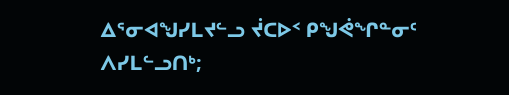ᐃᕐᓂᐊᖑᓯᒪᔪᓪᓗ ᔫᑕᐅᑉ ᑭᖑᕚᖏᓐᓂᑦ ᐱᓯᒪᓪᓗᑎᒃ;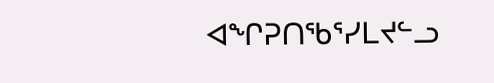ᐊᖏᕈᑎᖃᕐᓯᒪᔪᓪᓗ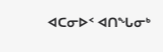ᐊᑕᓂᐅᑉ ᐊᑎᖓᓂᒃ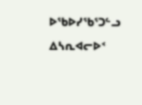ᐅᖃᐅᓯᖃᕐᑐᓪᓗ ᐃᓴᕆᐊᓕᐅᑉ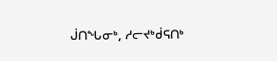ᒎᑎᖓᓂᒃ, ᓱᓕᔪᒃᑰᕋᑎᒃ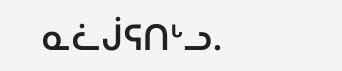ᓇᓛᒎᕋᑎᒡᓗ.